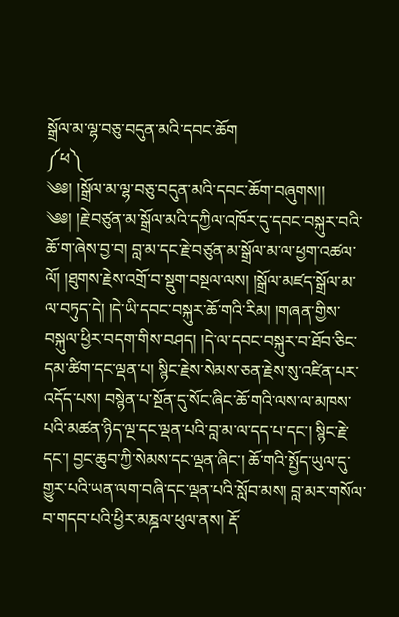སྒྲོལ་མ་ལྷ་བཅུ་བདུན་མའི་དབང་ཆོག
༼ཕ༽
༄༅། །སྒྲོལ་མ་ལྷ་བཅུ་བདུན་མའི་དབང་ཆོག་བཞུགས།།
༄༅། །རྗེ་བཙུན་མ་སྒྲོལ་མའི་དཀྱིལ་འཁོར་དུ་དབང་བསྐུར་བའི་ཆོ་ག་ཞེས་བྱ་བ། བླ་མ་དང་རྗེ་བཙུན་མ་སྒྲོལ་མ་ལ་ཕྱག་འཚལ་ལོ། །ཐུགས་རྗེས་འགྲོ་བ་སྡུག་བསྔལ་ལས། །སྒྲོལ་མཛད་སྒྲོལ་མ་ལ་བཏུད་དེ། །དེ་ཡི་དབང་བསྐུར་ཆོ་གའི་རིམ། །གཞན་གྱིས་བསྐུལ་ཕྱིར་བདག་གིས་བཤད། །དེ་ལ་དབང་བསྐུར་བ་ཐོབ་ཅིང་དམ་ཚིག་དང་ལྡན་པ། སྙིང་རྗེས་སེམས་ཅན་རྗེས་སུ་འཛིན་པར་འདོད་པས། བསྙེན་པ་སྔོན་དུ་སོང་ཞིང་ཆོ་གའི་ལས་ལ་མཁས་པའི་མཚན་ཉིད་ལྔ་དང་ལྡན་པའི་བླ་མ་ལ་དད་པ་དང་། སྙིང་རྗེ་དང་། བྱང་ཆུབ་ཀྱི་སེམས་དང་ལྡན་ཞིང་། ཆོ་གའི་སྤྱོད་ཡུལ་དུ་གྱུར་པའི་ཡན་ལག་བཞི་དང་ལྡན་པའི་སློབ་མས། བླ་མར་གསོལ་བ་གདབ་པའི་ཕྱིར་མཎྜལ་ཕུལ་ནས། རྡོ་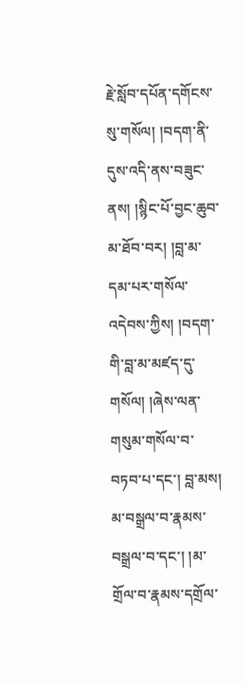རྗེ་སློབ་དཔོན་དགོངས་སུ་གསོལ། །བདག་ནི་དུས་འདི་ནས་བཟུང་ནས། །སྙིང་པོ་བྱང་ཆུབ་མ་ཐོབ་བར། །བླ་མ་དམ་པར་གསོལ་འདེབས་ཀྱིས། །བདག་གི་བླ་མ་མཛད་དུ་གསོལ། །ཞེས་ལན་གསུམ་གསོལ་བ་བཏབ་པ་དང་། བླ་མས། མ་བསྒྲལ་བ་རྣམས་བསྒྲལ་བ་དང་། །མ་གྲོལ་བ་རྣམས་དགྲོལ་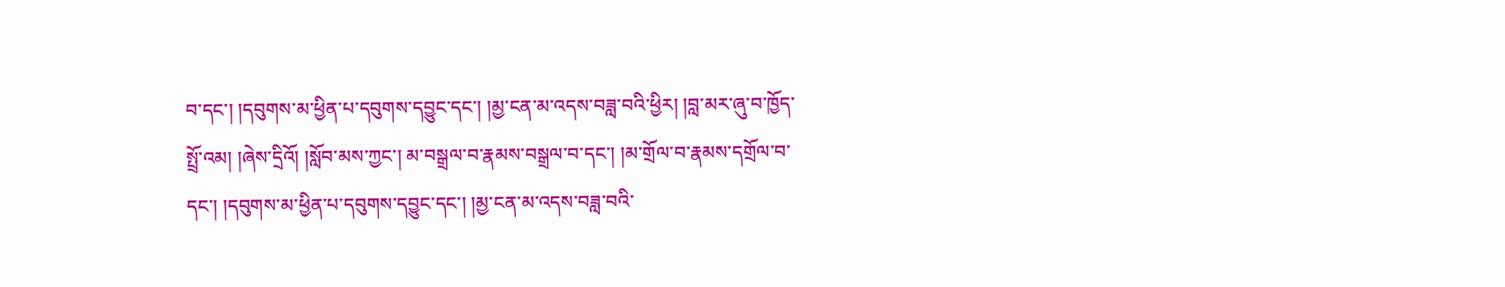བ་དང་། །དབུགས་མ་ཕྱིན་པ་དབུགས་དབྱུང་དང་། །མྱ་ངན་མ་འདས་བཟླ་བའི་ཕྱིར། །བླ་མར་ཞུ་བ་ཁྱོད་སྤྲོ་འམ། །ཞེས་དྲིའོ། །སློབ་མས་ཀྱང་། མ་བསྒྲལ་བ་རྣམས་བསྒྲལ་བ་དང་། །མ་གྲོལ་བ་རྣམས་དགྲོལ་བ་དང་། །དབུགས་མ་ཕྱིན་པ་དབུགས་དབྱུང་དང་། །མྱ་ངན་མ་འདས་བཟླ་བའི་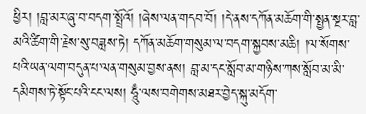ཕྱིར། །བླ་མར་ཞུ་བ་བདག་སྤྲོའོ། །ཞེས་ལན་གདབ་བོ། །དེ་ནས་དཀོན་མཆོག་གི་སྤྱན་སྔར་བླ་མའི་ཚིག་གི་རྗེས་སུ་བཟླས་ཏེ། དཀོན་མཆོག་གསུམ་ལ་བདག་སྐྱབས་མཆི། །ལ་སོགས་པའི་ཡན་ལག་བདུན་པ་ལན་གསུམ་བྱས་ནས། བླ་མ་དང་སློབ་མ་གཉིས་ཀས་སློབ་མ་མི་དམིགས་ཏེ་སྟོང་པའི་ངང་ལས། ཧཱུྃ་ལས་བགེགས་མཐར་བྱེད་སྐུ་མདོག་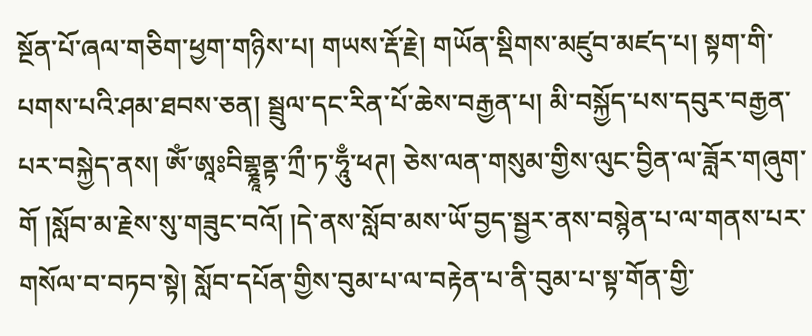སྔོན་པོ་ཞལ་གཅིག་ཕྱག་གཉིས་པ། གཡས་རྡོ་རྗེ། གཡོན་སྡིགས་མཛུབ་མཛད་པ། སྟག་གི་པགས་པའི་ཤམ་ཐབས་ཅན། སྦྲུལ་དང་རིན་པོ་ཆེས་བརྒྱན་པ། མི་བསྐྱོད་པས་དབུར་བརྒྱན་པར་བསྐྱེད་ནས། ཨོཾ་ཨཱཿབིགྷྣཱནྟ་ཀྲྀ་ཏ་ཧཱུྃ་ཕཊ། ཅེས་ལན་གསུམ་གྱིས་ལུང་བྱིན་ལ་ཟློར་གཞུག་གོ །སློབ་མ་རྗེས་སུ་གཟུང་བའོ། །དེ་ནས་སློབ་མས་ཡོ་བྱད་སྦྱར་ནས་བསྙེན་པ་ལ་གནས་པར་གསོལ་བ་བཏབ་སྟེ། སློབ་དཔོན་གྱིས་བུམ་པ་ལ་བརྟེན་པ་ནི་བུམ་པ་སྟ་གོན་གྱི་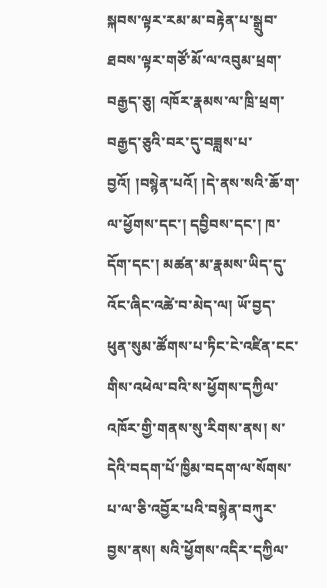སྐབས་ལྟར་རམ་མ་བརྟེན་པ་སྒྲུབ་ཐབས་ལྟར་གཙོ་མོ་ལ་འབུམ་ཕྲག་བརྒྱད་ཅུ། འཁོར་རྣམས་ལ་ཁྲི་ཕྲག་བརྒྱད་ཅུའི་བར་དུ་བཟླས་པ་བྱའོ། །བསྙེན་པའོ། །དེ་ནས་སའི་ཆོ་ག་ལ་ཕྱོགས་དང་། དབྱིབས་དང་། ཁ་དོག་དང་། མཚན་མ་རྣམས་ཡིད་དུ་འོང་ཞིང་འཚེ་བ་མེད་ལ། ཡོ་བྱད་ཕུན་སུམ་ཚོགས་པ་ཏིང་ངེ་འཛིན་ངང་གིས་འཕེལ་བའི་ས་ཕྱོགས་དཀྱིལ་འཁོར་གྱི་གནས་སུ་རིགས་ནས། ས་དེའི་བདག་པོ་ཁྱིམ་བདག་ལ་སོགས་པ་ལ་ཅི་འབྱོར་པའི་བསྙེན་བཀུར་བྱས་ནས། སའི་ཕྱོགས་འདིར་དཀྱིལ་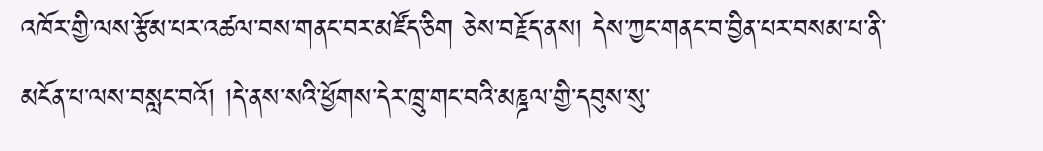འཁོར་གྱི་ལས་རྩོམ་པར་འཚལ་བས་གནང་བར་མཛོད་ཅིག ཅེས་བརྗོད་ནས། དེས་ཀྱང་གནང་བ་བྱིན་པར་བསམ་པ་ནི་མངོན་པ་ལས་བསླང་བའོ། །དེ་ནས་སའི་ཕྱོགས་དེར་ཁྲུ་གང་བའི་མཎྜལ་གྱི་དབུས་སུ་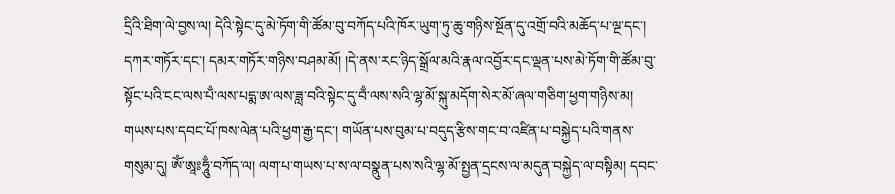དྲིའི་ཐིག་ལེ་བྱས་ལ། དེའི་སྟེང་དུ་མེ་ཏོག་གི་ཚོམ་བུ་བཀོད་པའི་ཁོར་ཡུག་ཏུ་ཆུ་གཉིས་སྔོན་དུ་འགྲོ་བའི་མཆོད་པ་ལྔ་དང་། དཀར་གཏོར་དང་། དམར་གཏོར་གཉིས་བཤམ་མོ། །དེ་ནས་རང་ཉིད་སྒྲོལ་མའི་རྣལ་འབྱོར་དང་ལྡན་པས་མེ་ཏོག་གི་ཚོམ་བུ་སྟོང་པའི་ངང་ལས་པྃ་ལས་པདྨ་ཨ་ལས་ཟླ་བའི་སྟེང་དུ་བྃ་ལས་སའི་ལྷ་མོ་སྐུ་མདོག་སེར་མོ་ཞལ་གཅིག་ཕྱག་གཉིས་མ། གཡས་པས་དབང་པོ་ཁས་ལེན་པའི་ཕྱག་རྒྱ་དང་། གཡོན་པས་བུམ་པ་བདུད་རྩིས་གང་བ་འཛིན་པ་བསྐྱེད་པའི་གནས་གསུམ་དུ། ཨོཾ་ཨཱཿཧཱུྃ་བཀོད་ལ། ལག་པ་གཡས་པ་ས་ལ་བསྣུན་པས་སའི་ལྷ་མོ་སྤྱན་དྲངས་ལ་མདུན་བསྐྱེད་ལ་བསྟིམ། དབང་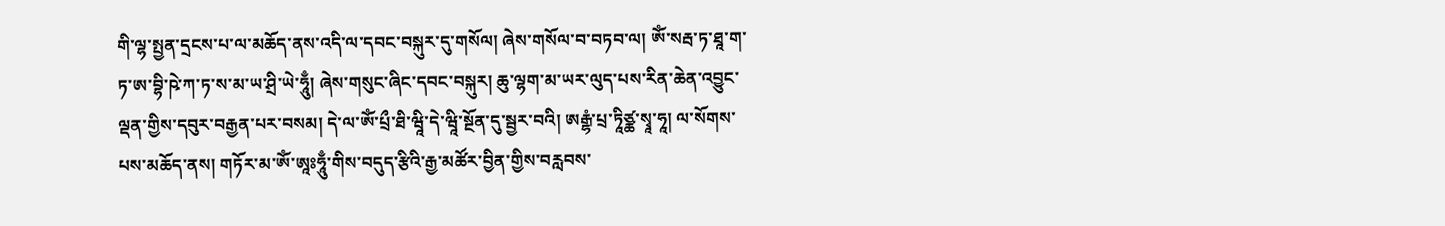གི་ལྷ་སྤྱན་དྲངས་པ་ལ་མཆོད་ནས་འདི་ལ་དབང་བསྐུར་དུ་གསོལ། ཞེས་གསོལ་བ་བཏབ་ལ། ཨོཾ་སརྦ་ཏ་ཐཱ་ག་ཏ་ཨ་བྷི་ཥེ་ཀ་ཏ་ས་མ་ཡ་ཤྲི་ཡེ་ཧཱུྃ། ཞེས་གསུང་ཞིང་དབང་བསྐུར། ཆུ་ལྷག་མ་ཡར་ལུད་པས་རིན་ཆེན་འབྱུང་ལྡན་གྱིས་དབུར་བརྒྱན་པར་བསམ། དེ་ལ་ཨོཾ་པྲྀ་ཐི་ཝཱི་དེ་ཝཱི་སྔོན་དུ་སྦྱར་བའི། ཨརྒྷཾ་པྲ་ཏཱིཙྪ་སྭཱ་ཧཱ། ལ་སོགས་པས་མཆོད་ནས། གཏོར་མ་ཨོཾ་ཨཱཿཧཱུྃ་གིས་བདུད་རྩིའི་རྒྱ་མཚོར་བྱིན་གྱིས་བརླབས་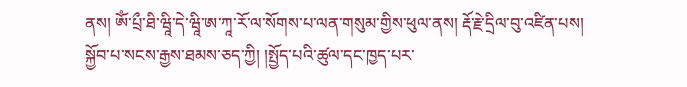ནས། ཨོཾ་པྲྀ་ཐི་ཝཱི་དེ་ཝཱི་ཨ་ཀཱ་རོ་ལ་སོགས་པ་ལན་གསུམ་གྱིས་ཕུལ་ནས། རྡོ་རྗེ་དྲིལ་བུ་འཛིན་པས། སྐྱོབ་པ་སངས་རྒྱས་ཐམས་ཅད་ཀྱི། །སྤྱོད་པའི་ཚུལ་དང་ཁྱད་པར་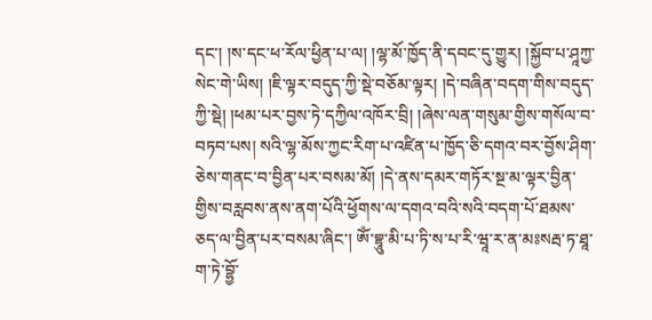དང་། །ས་དང་ཕ་རོལ་ཕྱིན་པ་ལ། །ལྷ་མོ་ཁྱོད་ནི་དབང་དུ་གྱུར། །སྐྱོབ་པ་ཤཱཀྱ་སེང་གེ་ཡིས། །ཇི་ལྟར་བདུད་ཀྱི་སྡེ་བཅོམ་ལྟར། །དེ་བཞིན་བདག་གིས་བདུད་ཀྱི་སྡེ། །ཕམ་པར་བྱས་ཏེ་དཀྱིལ་འཁོར་བྲི། །ཞེས་ལན་གསུམ་གྱིས་གསོལ་བ་བཏབ་པས། སའི་ལྷ་མོས་ཀྱང་རིག་པ་འཛིན་པ་ཁྱོད་ཅི་དགའ་བར་བྱོས་ཤིག་ཅེས་གནང་བ་བྱིན་པར་བསམ་མོ། །དེ་ནས་དམར་གཏོར་སྔ་མ་ལྟར་བྱིན་གྱིས་བརླབས་ནས་ནག་པོའི་ཕྱོགས་ལ་དགའ་བའི་སའི་བདག་པོ་ཐམས་ཅད་ལ་བྱིན་པར་བསམ་ཞིང་། ཨོཾ་བྷཱུ་མི་པ་ཏི་ས་པ་རི་ཝཱ་ར་ན་མཿསརྦ་ཏ་ཐཱ་ག་ཏེ་བྷྱོ་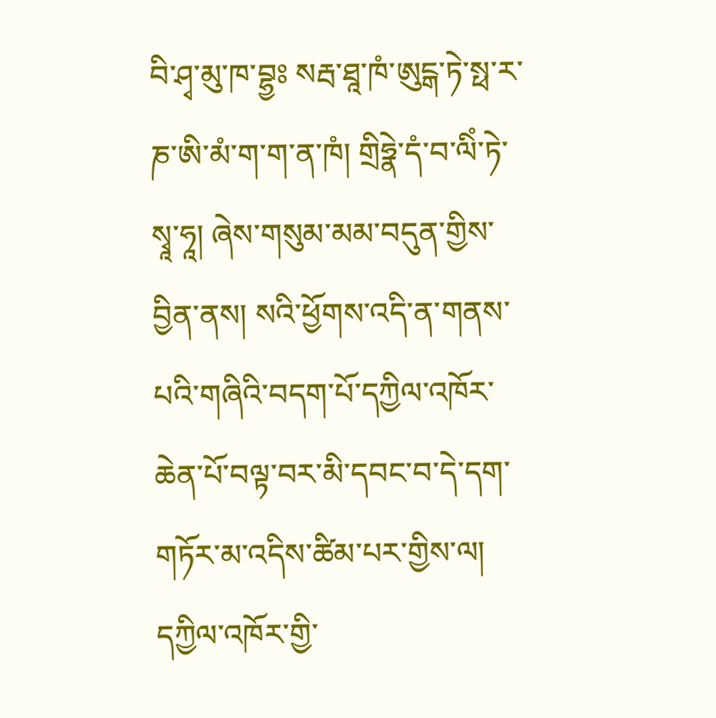བི་ཤྭ་མུ་ཁ་བྷྱཿ སརྦ་ཐཱ་ཁཾ་ཨུངྒ་ཏེ་སྥ་ར་ཎ་ཨི་མཾ་ག་ག་ན་ཁཾ། གྲིཧྣེ་དཾ་བ་ལིཾ་ཏེ་སྭཱ་ཧཱ། ཞེས་གསུམ་མམ་བདུན་གྱིས་བྱིན་ནས། སའི་ཕྱོགས་འདི་ན་གནས་པའི་གཞིའི་བདག་པོ་དཀྱིལ་འཁོར་ཆེན་པོ་བལྟ་བར་མི་དབང་བ་དེ་དག་གཏོར་མ་འདིས་ཚིམ་པར་གྱིས་ལ། དཀྱིལ་འཁོར་གྱི་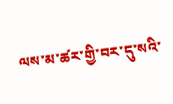ལས་མ་ཚར་གྱི་བར་དུ་སའི་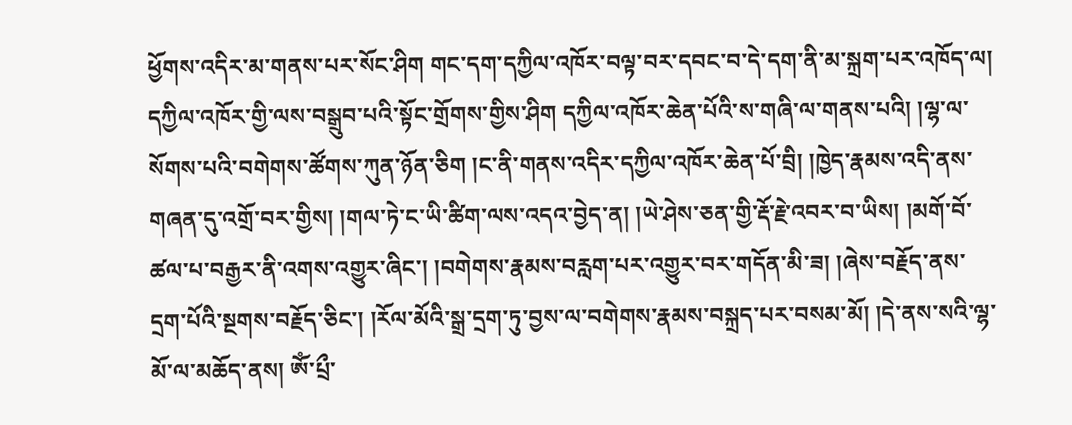ཕྱོགས་འདིར་མ་གནས་པར་སོང་ཤིག གང་དག་དཀྱིལ་འཁོར་བལྟ་བར་དབང་བ་དེ་དག་ནི་མ་སྐྲག་པར་འཁོད་ལ། དཀྱིལ་འཁོར་གྱི་ལས་བསྒྲུབ་པའི་སྟོང་གྲོགས་གྱིས་ཤིག དཀྱིལ་འཁོར་ཆེན་པོའི་ས་གཞི་ལ་གནས་པའི། །ལྷ་ལ་སོགས་པའི་བགེགས་ཚོགས་ཀུན་ཉོན་ཅིག །ང་ནི་གནས་འདིར་དཀྱིལ་འཁོར་ཆེན་པོ་བྲི། །ཁྱེད་རྣམས་འདི་ནས་གཞན་དུ་འགྲོ་བར་གྱིས། །གལ་ཏེ་ང་ཡི་ཚིག་ལས་འདའ་བྱེད་ན། །ཡེ་ཤེས་ཅན་གྱི་རྡོ་རྗེ་འབར་བ་ཡིས། །མགོ་བོ་ཚལ་པ་བརྒྱར་ནི་འགས་འགྱུར་ཞིང་། །བགེགས་རྣམས་བརླག་པར་འགྱུར་བར་གདོན་མི་ཟ། །ཞེས་བརྗོད་ནས་དྲག་པོའི་སྔགས་བརྗོད་ཅིང་། །རོལ་མོའི་སྒྲ་དྲག་ཏུ་བྱས་ལ་བགེགས་རྣམས་བསྐྲད་པར་བསམ་མོ། །དེ་ནས་སའི་ལྷ་མོ་ལ་མཆོད་ནས། ཨོཾ་པྲྀ་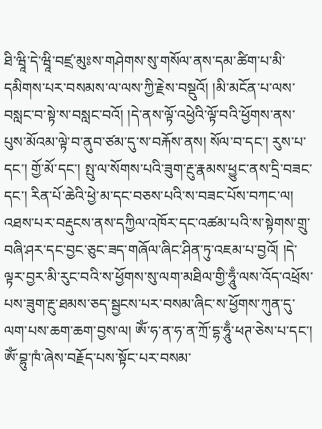ཐི་ཝཱི་དེ་ཝཱི་བཛྲ་མུཿས་གཤེགས་སུ་གསོལ་ནས་དམ་ཚིག་པ་མི་དམིགས་པར་བསམས་ལ་ལས་ཀྱི་རྗེས་བསྡུའོ། །མི་མངོན་པ་ལས་བསླང་བ་སྟེ་ས་བསླང་བའོ། །དེ་ནས་ལྟོ་འཕྱེའི་ལྟོ་བའི་ཕྱོགས་ནས་པུས་མོའམ་ལྟེ་བ་ནུབ་ཙམ་དུ་ས་བརྐོས་ནས། སོལ་བ་དང་། རུས་པ་དང་། གྱོ་མོ་དང་། སྤུ་ལ་སོགས་པའི་ཟུག་རྔུ་རྣམས་ཕྱུང་ནས་དྲི་བཟང་དང་། རིན་པོ་ཆེའི་ཕྱེ་མ་དང་བཅས་པའི་ས་བཟང་པོས་བཀང་ལ། འཐས་པར་བརྡུངས་ནས་དཀྱིལ་འཁོར་དང་འཚམ་པའི་ས་སྟེགས་གྲུ་བཞི་ཤར་དང་བྱང་ཅུང་ཟད་གཞོལ་ཞིང་ཤིན་ཏུ་འཇམ་པ་བྱའོ། །དེ་ལྟར་བྱར་མི་རུང་བའི་ས་ཕྱོགས་སུ་ལག་མཐིལ་གྱི་ཧཱུྃ་ལས་འོད་འཕྲོས་པས་ཟུག་རྔུ་ཐམས་ཅད་སྦྱངས་པར་བསམ་ཞིང་ས་ཕྱོགས་ཀུན་དུ་ལག་པས་ཆག་ཆག་བྱས་ལ། ཨོཾ་ཧ་ན་ཧ་ན་ཀྲོ་དྷ་ཧཱུྃ་ཕཊ་ཅེས་པ་དང་། ཨོཾ་བྷུ་ཁཾ་ཞེས་བརྗོད་པས་སྟོང་པར་བསམ་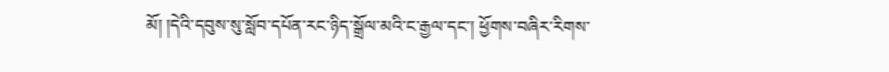མོ། །དེའི་དབུས་སུ་སློབ་དཔོན་རང་ཉིད་སྒྲོལ་མའི་ང་རྒྱལ་དང་། ཕྱོགས་བཞིར་རིགས་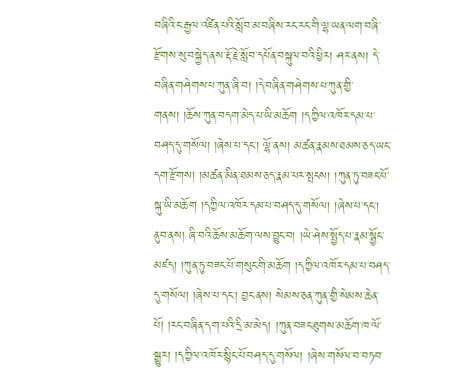བཞིའི་ང་རྒྱལ་འཛིན་པའི་སློབ་མ་བཞིས་རང་རང་གི་ལྷ་ཡན་ལག་བཞི་རྫོགས་སུ་བསྐྱེད་ནས་རྡོ་རྗེ་སློབ་དཔོན་བསྐུལ་བའི་ཕྱིར། ཤར་ནས། དེ་བཞིན་གཤེགས་པ་ཀུན་ཞི་བ། །དེ་བཞིན་གཤེགས་པ་ཀུན་གྱི་གནས། །ཆོས་ཀུན་བདག་མེད་པ་ཡི་མཆོག །དཀྱིལ་འཁོར་དམ་པ་བཤད་དུ་གསོལ། །ཞེས་པ་དང་། ལྷོ་ནས། མཚན་རྣམས་ཐམས་ཅད་ཡང་དག་རྫོགས། །མཚན་མིན་ཐམས་ཅད་རྣམ་པར་སྤངས། །ཀུན་ཏུ་བཟང་པོ་སྐུ་ཡི་མཆོག །དཀྱིལ་འཁོར་དམ་པ་བཤད་དུ་གསོལ། །ཞེས་པ་དང་། ནུབ་ནས། ཞི་བའི་ཆོས་མཆོག་ལས་བྱུང་བ། །ཡེ་ཤེས་སྤྱོད་པ་རྣམ་སྦྱོང་མཛད། །ཀུན་ཏུ་བཟང་པོ་གསུང་གི་མཆོག །དཀྱིལ་འཁོར་དམ་པ་བཤད་དུ་གསོལ། །ཞེས་པ་དང་། བྱང་ནས། སེམས་ཅན་ཀུན་གྱི་སེམས་ཆེན་པོ། །རང་བཞིན་དག་པའི་དྲི་མ་མེད། །ཀུན་བཟང་ཐུགས་མཆོག་ཁ་ལོ་སྒྱུར། །དཀྱིལ་འཁོར་སྙིང་པོ་བཤད་དུ་གསོལ། །ཞེས་གསོལ་བ་བཏབ་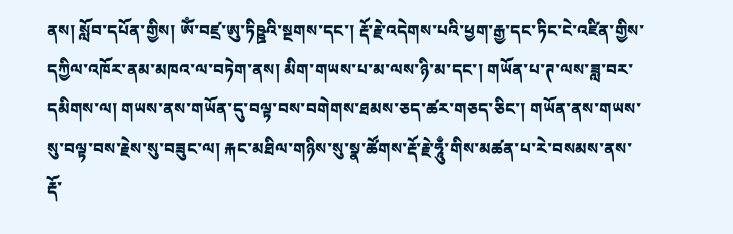ནས། སློབ་དཔོན་གྱིས། ཨོཾ་བཛྲ་ཨུ་ཏིཥྛའི་སྔགས་དང་། རྡོ་རྗེ་འདེགས་པའི་ཕྱག་རྒྱ་དང་ཏིང་ངེ་འཛིན་གྱིས་དཀྱིལ་འཁོར་ནམ་མཁའ་ལ་བཏེག་ནས། མིག་གཡས་པ་མ་ལས་ཉི་མ་དང་། གཡོན་པ་ཊ་ལས་ཟླ་བར་དམིགས་ལ། གཡས་ནས་གཡོན་དུ་བལྟ་བས་བགེགས་ཐམས་ཅད་ཚར་གཅད་ཅིང་། གཡོན་ནས་གཡས་སུ་བལྟ་བས་རྗེས་སུ་བཟུང་ལ། རྐང་མཐིལ་གཉིས་སུ་སྣ་ཚོགས་རྡོ་རྗེ་ཧཱུྃ་གིས་མཚན་པ་རེ་བསམས་ནས་རྡོ་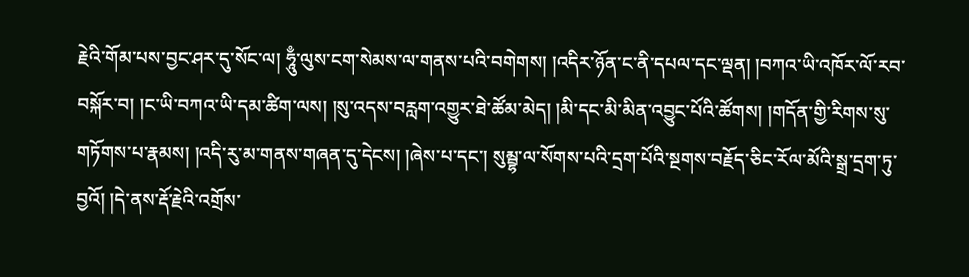རྗེའི་གོམ་པས་བྱང་ཤར་དུ་སོང་ལ། ཧཱུྃ་ལུས་ངག་སེམས་ལ་གནས་པའི་བགེགས། །འདིར་ཉོན་ང་ནི་དཔལ་དང་ལྡན། །བཀའ་ཡི་འཁོར་ལོ་རབ་བསྐོར་བ། །ང་ཡི་བཀའ་ཡི་དམ་ཚིག་ལས། །སུ་འདས་བརླག་འགྱུར་ཐེ་ཚོམ་མེད། །མི་དང་མི་མིན་འབྱུང་པོའི་ཚོགས། །གདོན་གྱི་རིགས་སུ་གཏོགས་པ་རྣམས། །འདི་རུ་མ་གནས་གཞན་དུ་དེངས། །ཞེས་པ་དང་། སུམྦྷ་ལ་སོགས་པའི་དྲག་པོའི་སྔགས་བརྗོད་ཅིང་རོལ་མོའི་སྒྲ་དྲག་ཏུ་བྱའོ། །དེ་ནས་རྡོ་རྗེའི་འགྲོས་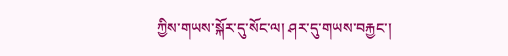ཀྱིས་གཡས་སྐོར་དུ་སོང་ལ། ཤར་དུ་གཡས་བརྐྱང་།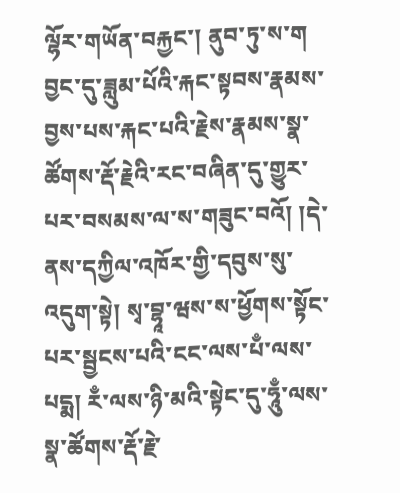ལྷོར་གཡོན་བརྐྱང་། ནུབ་ཏུ་ས་ག བྱང་དུ་ཟླུམ་པོའི་རྐང་སྟབས་རྣམས་བྱས་པས་རྐང་པའི་རྗེས་རྣམས་སྣ་ཚོགས་རྡོ་རྗེའི་རང་བཞིན་དུ་གྱུར་པར་བསམས་ལ་ས་གཟུང་བའོ། །དེ་ནས་དཀྱིལ་འཁོར་གྱི་དབུས་སུ་འདུག་སྟེ། སྭ་བྷཱ་ཝས་ས་ཕྱོགས་སྟོང་པར་སྦྱངས་པའི་ངང་ལས་པྃ་ལས་པདྨ། རྃ་ལས་ཉི་མའི་སྟེང་དུ་ཧཱུྃ་ལས་སྣ་ཚོགས་རྡོ་རྗེ་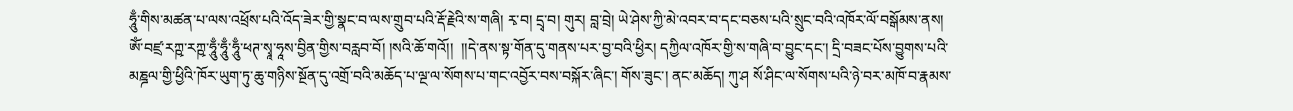ཧཱུྃ་གིས་མཚན་པ་ལས་འཕྲོས་པའི་འོད་ཟེར་གྱི་སྣང་བ་ལས་གྲུབ་པའི་རྡོ་རྗེའི་ས་གཞི། རྭ་བ། དྲྭ་བ། གུར། བླ་བྲེ། ཡེ་ཤེས་ཀྱི་མེ་འབར་བ་དང་བཅས་པའི་སྲུང་བའི་འཁོར་ལོ་བསྒོམས་ནས། ཨོཾ་བཛྲ་རཀྵ་རཀྵ་ཧཱུྃ་ཧཱུྃ་ཧཱུྃ་ཕཊ་སྭཱ་ཧཱས་བྱིན་གྱིས་བརླབ་བོ། །སའི་ཆོ་གའོ།།  །།དེ་ནས་སྟ་གོན་དུ་གནས་པར་བྱ་བའི་ཕྱིར། དཀྱིལ་འཁོར་གྱི་ས་གཞི་བ་བྱུང་དང་། དྲི་བཟང་པོས་བྱུགས་པའི་མཎྜལ་གྱི་ཕྱིའི་ཁོར་ཡུག་ཏུ་ཆུ་གཉིས་སྔོན་དུ་འགྲོ་བའི་མཆོད་པ་ལྔ་ལ་སོགས་པ་གང་འབྱོར་བས་བསྐོར་ཞིང་། གོས་ཟུང་། ནང་མཆོད། ཀུ་ཤ སོ་ཤིང་ལ་སོགས་པའི་ཉེ་བར་མཁོ་བ་རྣམས་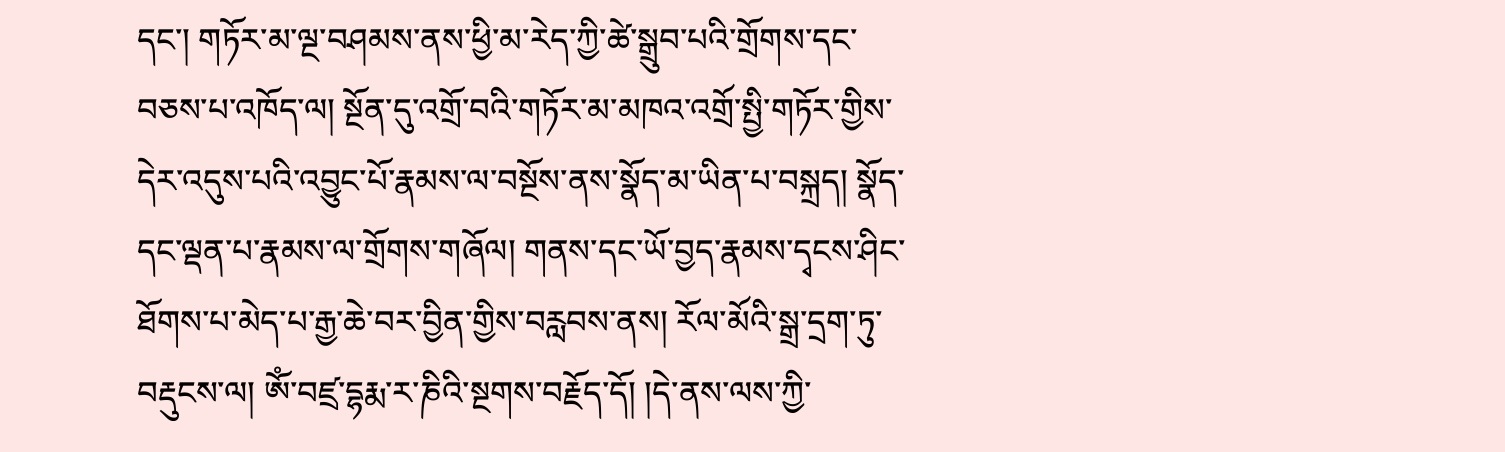དང་། གཏོར་མ་ལྔ་བཤམས་ནས་ཕྱི་མ་རེད་ཀྱི་ཚེ་སྒྲུབ་པའི་གྲོགས་དང་བཅས་པ་འཁོད་ལ། སྔོན་དུ་འགྲོ་བའི་གཏོར་མ་མཁའ་འགྲོ་སྤྱི་གཏོར་གྱིས་དེར་འདུས་པའི་འབྱུང་པོ་རྣམས་ལ་བསྔོས་ནས་སྣོད་མ་ཡིན་པ་བསྐྲད། སྣོད་དང་ལྡན་པ་རྣམས་ལ་གྲོགས་གཞོལ། གནས་དང་ཡོ་བྱད་རྣམས་དྭངས་ཤིང་ཐོགས་པ་མེད་པ་རྒྱ་ཆེ་བར་བྱིན་གྱིས་བརླབས་ནས། རོལ་མོའི་སྒྲ་དྲག་ཏུ་བརྡུངས་ལ། ཨོཾ་བཛྲ་དྷརྨ་ར་ཎིའི་སྔགས་བརྗོད་དོ། །དེ་ནས་ལས་ཀྱི་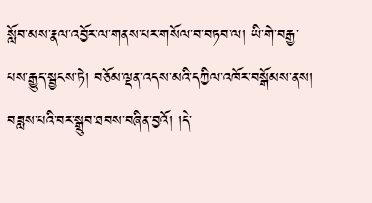སློབ་མས་རྣལ་འབྱོར་ལ་གནས་པར་གསོལ་བ་བཏབ་ལ། ཡི་གེ་བརྒྱ་པས་རྒྱུད་སྦྱངས་ཏེ། བཅོམ་ལྡན་འདས་མའི་དཀྱིལ་འཁོར་བསྒོམས་ནས། བཟླས་པའི་བར་སྒྲུབ་ཐབས་བཞིན་བྱའོ། །དེ་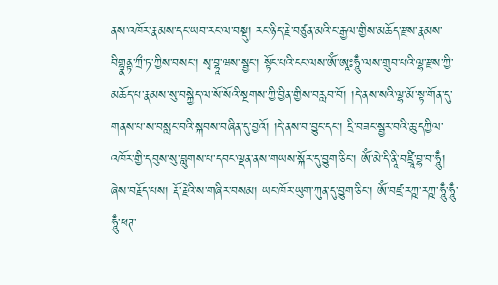ནས་འཁོར་རྣམས་དང་ཡབ་རང་ལ་བསྡུ། རང་ཉིད་རྗེ་བཙུན་མའི་ང་རྒྱལ་གྱིས་མཆོད་རྫས་རྣམས་བིགྷྣནྟ་ཀྲྀ་ཏ་ཀྱིས་བསང་། སྭ་བྷཱ་ཝས་སྦྱང་། སྟོང་པའི་ངང་ལས་ཨོཾ་ཨཱཿཧཱུྃ་ལས་གྲུབ་པའི་ལྷ་རྫས་ཀྱི་མཆོད་པ་རྣམས་སུ་བསྐྱེད་ལ་སོ་སོའི་སྔགས་ཀྱི་བྱིན་གྱིས་བརླབ་བོ། །དེ་ནས་སའི་ལྷ་མོ་སྟ་གོན་དུ་གནས་པ་ས་བསླང་བའི་སྐབས་བཞིན་དུ་བྱའོ། །དེ་ནས་བ་བྱུང་དང་། དྲི་བཟང་སྦྱར་བའི་ཆུ་དཀྱིལ་འཁོར་གྱི་དབུས་སུ་བླུགས་པ་དབང་ལྡན་ནས་གཡས་སྐོར་དུ་བྱུག་ཅིང་། ཨོཾ་མེ་དི་ནཱི་བཛྲཱི་བྷ་བ་ཧཱུྃ། ཞེས་བརྗོད་པས། རྡོ་རྗེའི་ས་གཞིར་བསམ། ཡང་ཁོར་ཡུག་ཀུན་དུ་བྱུག་ཅིང་། ཨོཾ་བཛྲ་རཀྵ་རཀྵ་ཧཱུྃ་ཧཱུྃ་ཧཱུྃ་ཕཊ་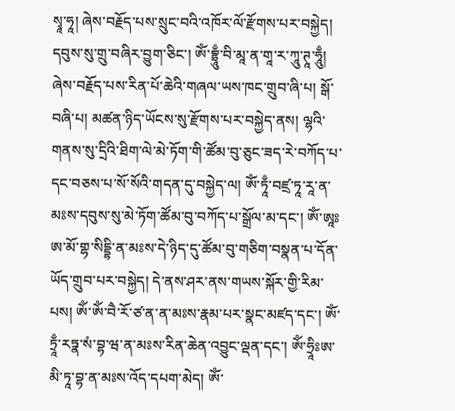སྭཱ་ཧཱ། ཞེས་བརྗོད་པས་སྲུང་བའི་འཁོར་ལོ་རྫོགས་པར་བསྐྱེད། དབུས་སུ་གྲུ་བཞིར་བྱུག་ཅིང་། ཨོཾ་བྷྲཱུྃ་བི་མཱ་ན་གཱ་ར་ཀཱུ་ཊཱ་ཧཱུྃ། ཞེས་བརྗོད་པས་རིན་པོ་ཆེའི་གཞལ་ཡས་ཁང་གྲུབ་ཞི་པ། སྒོ་བཞི་པ། མཚན་ཉིད་ཡོངས་སུ་རྫོགས་པར་བསྐྱེད་ནས། ལྷའི་གནས་སུ་དྲིའི་ཐིག་ལེ་མེ་ཏོག་གི་ཚོམ་བུ་ཅུང་ཟད་རེ་བཀོད་པ་དང་བཅས་པ་སོ་སོའི་གདན་དུ་བསྐྱེད་ལ། ཨོཾ་ཏཱྃ་བཛྲ་ཏཱ་རཱ་ན་མཿས་དབུས་སུ་མེ་ཏོག་ཚོམ་བུ་བཀོད་པ་སྒྲོལ་མ་དང་། ཨོཾ་ཨཱཿཨ་མོ་གྷ་སིདྡྷི་ན་མཿས་དེ་ཉིད་དུ་ཚོམ་བུ་གཅིག་བསྣན་པ་དོན་ཡོད་གྲུབ་པར་བསྐྱེད། དེ་ནས་ཤར་ནས་གཡས་སྐོར་གྱི་རིམ་པས། ཨོཾ་ཨོཾ་བཻ་རོ་ཙ་ན་ན་མཿས་རྣམ་པར་སྣང་མཛད་དང་། ཨོཾ་ཏྲཱྃ་རཏྣ་སཾ་བྷ་ཝ་ན་མཿས་རིན་ཆེན་འབྱུང་ལྡན་དང་། ཨོཾ་ཧྲཱིཿཨ་མི་ཏཱ་བྷ་ན་མཿས་འོད་དཔག་མེད། ཨོཾ་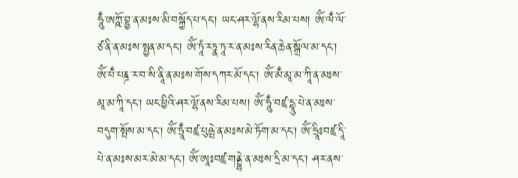ཧཱུྃ་ཨཀྵོ་བྷྱ་ན་མཿས་མི་བསྐྱོད་པ་དང་། ཡང་ཤར་ལྷོ་ནས་རིམ་པས། ཨོཾ་ལྃ་ལོ་ཙ་ནི་ན་མཿས་སྤྱན་མ་དང་། ཨོཾ་ཏཱཾ་རཏྣ་ཏཱ་ར་ན་མཿས་རིན་ཆེན་སྒྲོལ་མ་དང་། ཨོཾ་པྃ་པཎྜ་ར་བ་སི་ནཱི་ན་མཿས་གོས་དཀར་མོ་དང་། ཨོཾ་མྃ་མཱ་མ་ཀཱི་ན་མཿས་མཱ་མ་ཀཱི་དང་། ཡང་ཕྱིའི་ཤར་ལྷོ་ནས་རིམ་པས། ཨོཾ་ཧཱུྃ་བཛྲ་དྷཱུ་པེ་ན་མཿས་བདུག་སྤོས་མ་དང་། ཨོཾ་ཏྲཱྃ་བཛྲ་པུཥྤེ་ན་མཿས་མེ་ཏོག་མ་དང་། ཨོཾ་ཧྲཱིཿབཛྲ་དཱི་པེ་ན་མཿས་མར་མེ་མ་དང་། ཨོཾ་ཨཱཿབཛྲ་གནྡྷེ་ན་མཿས་དྲི་མ་དང་། ཤར་ནས་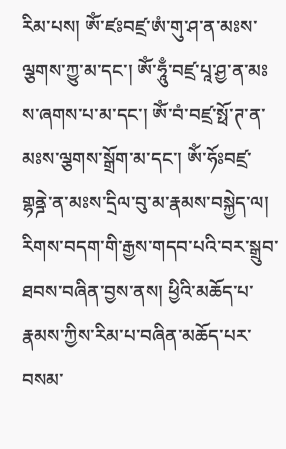རིམ་པས། ཨོཾ་ཛཿབཛྲ་ཨཾ་གུ་ཤ་ན་མཿས་ལྕགས་ཀྱུ་མ་དང་། ཨོཾ་ཧཱུྃ་བཛྲ་པཱ་ཤྱ་ན་མཿས་ཞགས་པ་མ་དང་། ཨོཾ་བཾ་བཛྲ་སྥོ་ཊ་ན་མཿས་ལྕགས་སྒྲོག་མ་དང་། ཨོཾ་ཧོཿབཛྲ་གྷནྜེ་ན་མཿས་དྲིལ་བུ་མ་རྣམས་བསྐྱེད་ལ། རིགས་བདག་གི་རྒྱས་གདབ་པའི་བར་སྒྲུབ་ཐབས་བཞིན་བྱས་ནས། ཕྱིའི་མཆོད་པ་རྣམས་ཀྱིས་རིམ་པ་བཞིན་མཆོད་པར་བསམ་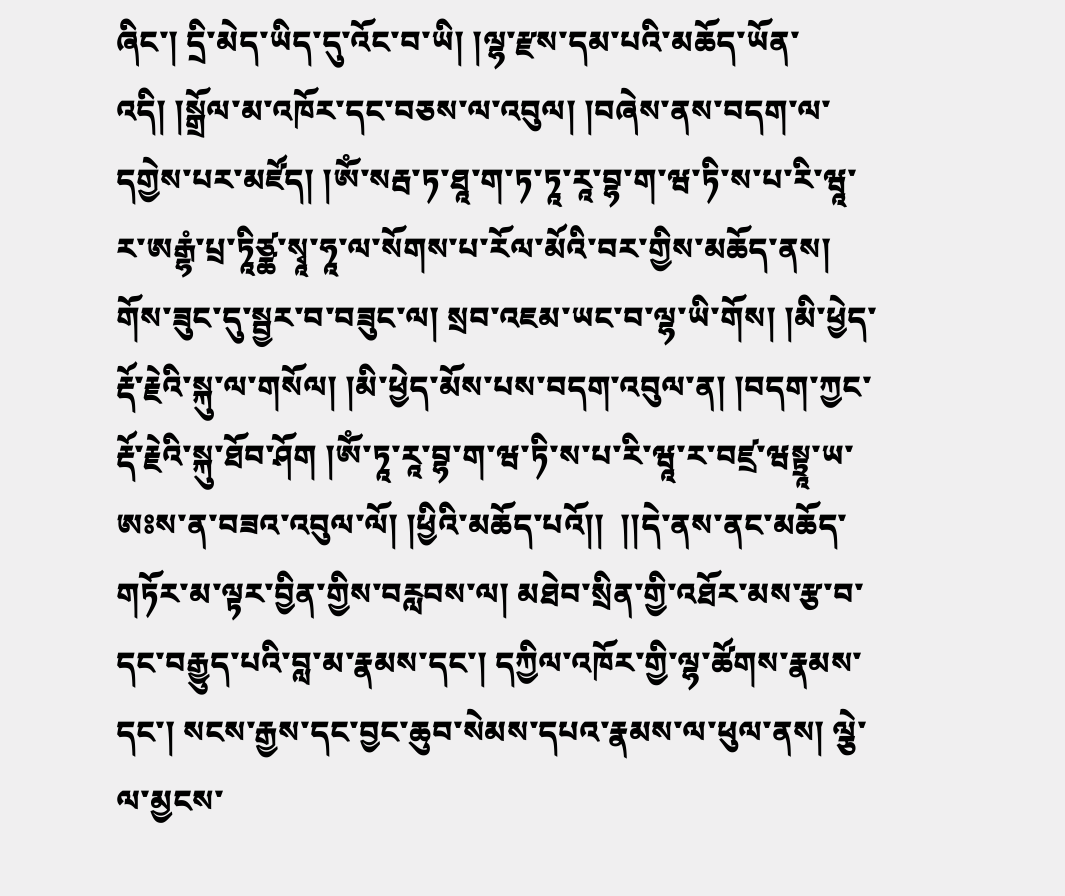ཞིང་། དྲི་མེད་ཡིད་དུ་འོང་བ་ཡི། །ལྷ་རྫས་དམ་པའི་མཆོད་ཡོན་འདི། །སྒྲོལ་མ་འཁོར་དང་བཅས་ལ་འབུལ། །བཞེས་ནས་བདག་ལ་དགྱེས་པར་མཛོད། །ཨོཾ་སརྦ་ཏ་ཐཱ་ག་ཏ་ཏཱ་རཱ་བྷ་ག་ཝ་ཏི་ས་པ་རི་ཝཱ་ར་ཨརྒྷཾ་པྲ་ཏཱིཙྪ་སྭཱ་ཧཱ་ལ་སོགས་པ་རོལ་མོའི་བར་གྱིས་མཆོད་ནས། གོས་ཟུང་དུ་སྦྱར་བ་བཟུང་ལ། སྲབ་འཇམ་ཡང་བ་ལྷ་ཡི་གོས། །མི་ཕྱེད་རྡོ་རྗེའི་སྐུ་ལ་གསོལ། །མི་ཕྱེད་མོས་པས་བདག་འབུལ་ན། །བདག་ཀྱང་རྡོ་རྗེའི་སྐུ་ཐོབ་ཤོག །ཨོཾ་ཏཱ་རཱ་བྷ་ག་ཝ་ཏི་ས་པ་རི་ཝཱ་ར་བཛྲ་ཝསྟྲཱ་ཡ་ཨཿས་ན་བཟའ་འབུལ་ལོ། །ཕྱིའི་མཆོད་པའོ།།  །།དེ་ནས་ནང་མཆོད་གཏོར་མ་ལྟར་བྱིན་གྱིས་བརླབས་ལ། མཐེབ་སྲིན་གྱི་འཐོར་མས་རྩ་བ་དང་བརྒྱུད་པའི་བླ་མ་རྣམས་དང་། དཀྱིལ་འཁོར་གྱི་ལྷ་ཚོགས་རྣམས་དང་། སངས་རྒྱས་དང་བྱང་ཆུབ་སེམས་དཔའ་རྣམས་ལ་ཕུལ་ནས། ལྕེ་ལ་མྱངས་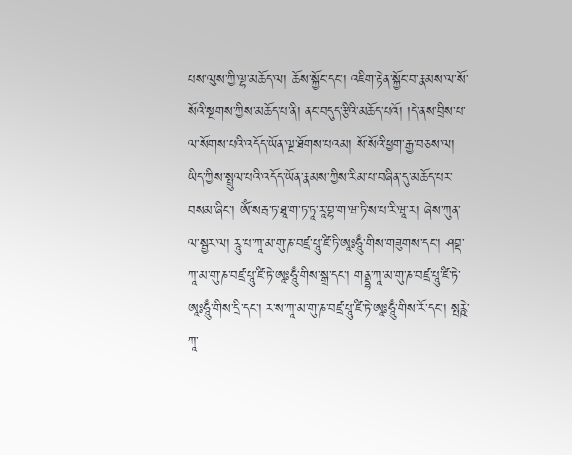པས་ལུས་ཀྱི་ལྷ་མཆོད་ལ། ཆོས་སྐྱོང་དང་། འཇིག་རྟེན་སྐྱོང་བ་རྣམས་ལ་སོ་སོའི་སྔགས་ཀྱིས་མཆོད་པ་ནི། ནང་བདུད་རྩིའི་མཆོད་པའོ། །དེ་ནས་བྲིས་པ་ལ་སོགས་པའི་འདོད་ཡོན་ལྔ་ཐོགས་པའམ། སོ་སོའི་ཕྱག་རྒྱ་བཅས་ལ། ཡིད་ཀྱིས་སྤྲུལ་པའི་འདོད་ཡོན་རྣམས་ཀྱིས་རིམ་པ་བཞིན་དུ་མཆོད་པར་བསམ་ཞིང་། ཨོཾ་སརྦ་ཏ་ཐཱ་ག་ཏ་ཏཱ་རཱ་བྷ་ག་ཝ་ཏི་ས་པ་རི་ཝཱ་ར། ཞེས་ཀུན་ལ་སྦྱར་ལ། རཱུ་པ་ཀཱ་མ་གུ་ཎ་བཛྲ་པཱུ་ཛི་ཏི་ཨཱཿཧཱུྃ་གིས་གཟུགས་དང་། ཤབྡ་ཀཱ་མ་གུ་ཎ་བཛྲ་པཱུ་ཛི་ཏེ་ཨཱཿཧཱུྃ་གིས་སྒྲ་དང་། གནྡྷ་ཀཱ་མ་གུ་ཎ་བཛྲ་པཱུ་ཛི་ཏེ་ཨཱཿཧཱུྃ་གིས་དྲི་དང་། ར་ས་ཀཱ་མ་གུ་ཎ་བཛྲ་པཱུ་ཛི་ཏེ་ཨཱཿཧཱུྃ་གིས་རོ་དང་། སྤརྵེ་ཀཱ་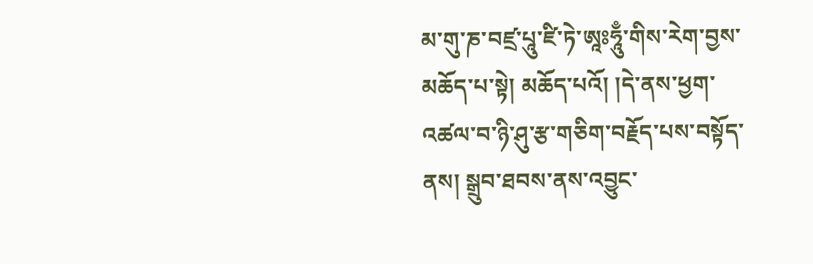མ་གུ་ཎ་བཛྲ་པཱུ་ཛི་ཏེ་ཨཱཿཧཱུྃ་གིས་རེག་བྱས་མཆོད་པ་སྟེ། མཆོད་པའོ། །དེ་ནས་ཕྱག་འཚལ་བ་ཉི་ཤུ་རྩ་གཅིག་བརྗོད་པས་བསྟོད་ནས། སྒྲུབ་ཐབས་ནས་འབྱུང་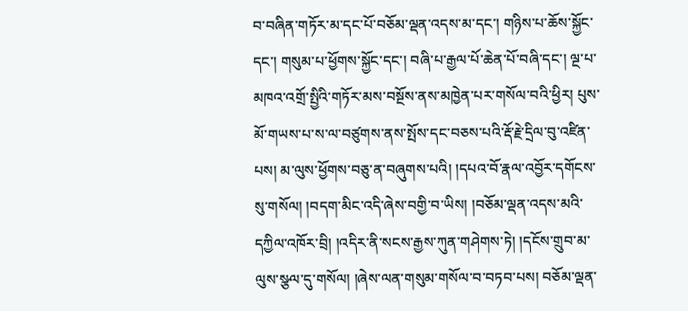བ་བཞིན་གཏོར་མ་དང་པོ་བཅོམ་ལྡན་འདས་མ་དང་། གཉིས་པ་ཆོས་སྐྱོང་དང་། གསུམ་པ་ཕྱོགས་སྐྱོང་དང་། བཞི་པ་རྒྱལ་པོ་ཆེན་པོ་བཞི་དང་། ལྔ་པ་མཁའ་འགྲོ་སྤྱིའི་གཏོར་མས་བསྔོས་ནས་མཁྱེན་པར་གསོལ་བའི་ཕྱིར། པུས་མོ་གཡས་པ་ས་ལ་བཙུགས་ནས་སྤོས་དང་བཅས་པའི་རྡོ་རྗེ་དྲིལ་བུ་འཛིན་པས། མ་ལུས་ཕྱོགས་བཅུ་ན་བཞུགས་པའི། །དཔའ་བོ་རྣལ་འབྱོར་དགོངས་སུ་གསོལ། །བདག་མིང་འདི་ཞེས་བགྱི་བ་ཡིས། །བཅོམ་ལྡན་འདས་མའི་དཀྱིལ་འཁོར་བྲི། །འདིར་ནི་སངས་རྒྱས་ཀུན་གཤེགས་ཏེ། །དངོས་གྲུབ་མ་ལུས་སྩལ་དུ་གསོལ། །ཞེས་ལན་གསུམ་གསོལ་བ་བཏབ་པས། བཅོམ་ལྡན་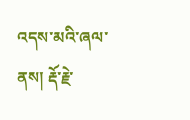འདས་མའི་ཞལ་ནས། རྡོ་རྗེ་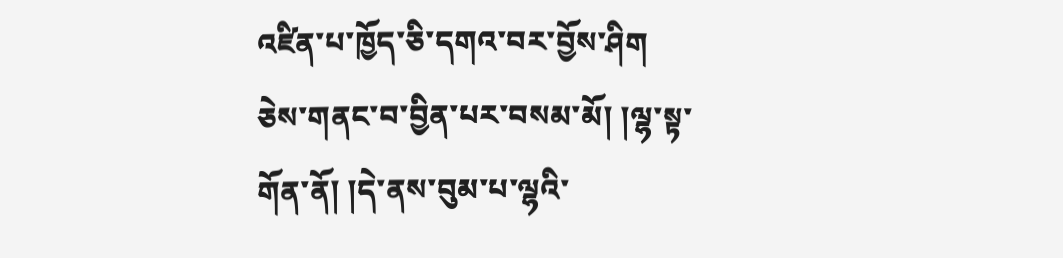འཛིན་པ་ཁྱོད་ཅི་དགའ་བར་བྱོས་ཤིག ཅེས་གནང་བ་བྱིན་པར་བསམ་མོ། །ལྷ་སྟ་གོན་ནོ། །དེ་ནས་བུམ་པ་ལྷའི་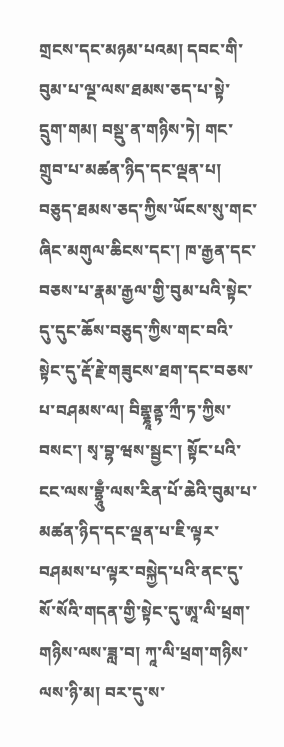གྲངས་དང་མཉམ་པའམ། དབང་གི་བུམ་པ་ལྔ་ལས་ཐམས་ཅད་པ་སྟེ་དྲུག་གམ། བསྡུ་ན་གཉིས་ཏེ། གང་གྲུབ་པ་མཚན་ཉིད་དང་ལྡན་པ། བཅུད་ཐམས་ཅད་ཀྱིས་ཡོངས་སུ་གང་ཞིང་མགུལ་ཆིངས་དང་། ཁ་རྒྱན་དང་བཅས་པ་རྣམ་རྒྱལ་གྱི་བུམ་པའི་སྟེང་དུ་དུང་ཆོས་བཅུད་ཀྱིས་གང་བའི་སྟེང་དུ་རྡོ་རྗེ་གཟུངས་ཐག་དང་བཅས་པ་བཤམས་ལ། བིགྷྣཱནྟ་ཀྲྀ་ཏ་ཀྱིས་བསང་། སྭ་བྷ་ཝས་སྦྱང་། སྟོང་པའི་ངང་ལས་བྷྲཱུྃ་ལས་རིན་པོ་ཆེའི་བུམ་པ་མཚན་ཉིད་དང་ལྡན་པ་ཇི་ལྟར་བཤམས་པ་ལྟར་བསྐྱེད་པའི་ནང་དུ་སོ་སོའི་གདན་གྱི་སྟེང་དུ་ཨཱ་ལི་ཕྲག་གཉིས་ལས་ཟླ་བ། ཀཱ་ལི་ཕྲག་གཉིས་ལས་ཉི་མ། བར་དུ་ས་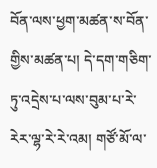བོན་ལས་ཕྱག་མཚན་ས་བོན་གྱིས་མཚན་པ། དེ་དག་གཅིག་ཏུ་འདྲེས་པ་ལས་བུམ་པ་རེ་རེར་ལྷ་རེ་རེ་འམ། གཙོ་མོ་ལ་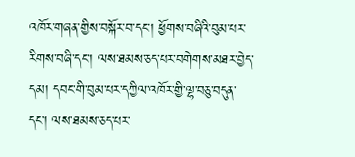འཁོར་གཞན་གྱིས་བསྐོར་བ་དང་། ཕྱོགས་བཞིའི་བུམ་པར་རིགས་བཞི་དང་། ལས་ཐམས་ཅད་པར་བགེགས་མཐར་བྱེད་དམ། དབང་གི་བུམ་པར་དཀྱིལ་འཁོར་གྱི་ལྷ་བཅུ་བདུན་དང་། ལས་ཐམས་ཅད་པར་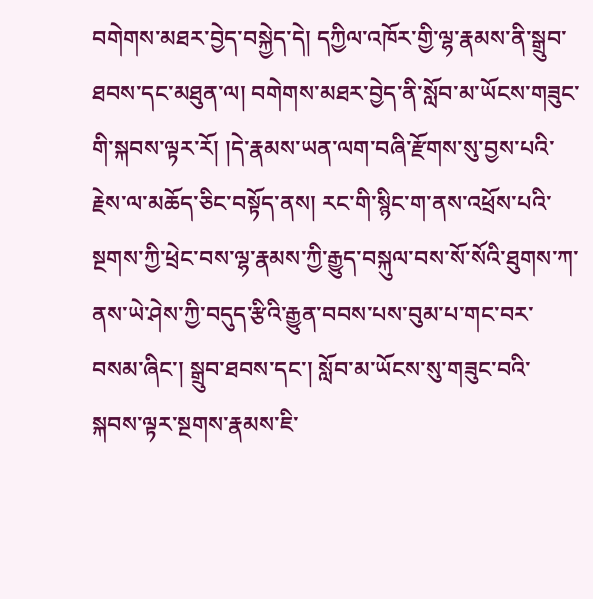བགེགས་མཐར་བྱེད་བསྐྱེད་དེ། དཀྱིལ་འཁོར་གྱི་ལྷ་རྣམས་ནི་སྒྲུབ་ཐབས་དང་མཐུན་ལ། བགེགས་མཐར་བྱེད་ནི་སློབ་མ་ཡོངས་གཟུང་གི་སྐབས་ལྟར་རོ། །དེ་རྣམས་ཡན་ལག་བཞི་རྫོགས་སུ་བྱས་པའི་རྗེས་ལ་མཆོད་ཅིང་བསྟོད་ནས། རང་གི་སྙིང་ག་ནས་འཕྲོས་པའི་སྔགས་ཀྱི་ཕྲེང་བས་ལྷ་རྣམས་ཀྱི་རྒྱུད་བསྐུལ་བས་སོ་སོའི་ཐུགས་ཀ་ནས་ཡེ་ཤེས་ཀྱི་བདུད་རྩིའི་རྒྱུན་བབས་པས་བུམ་པ་གང་བར་བསམ་ཞིང་། སྒྲུབ་ཐབས་དང་། སློབ་མ་ཡོངས་སུ་གཟུང་བའི་སྐབས་ལྟར་སྔགས་རྣམས་ཇི་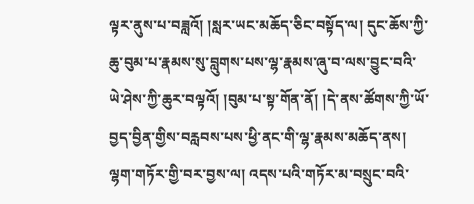ལྟར་ནུས་པ་བཟླའོ། །སླར་ཡང་མཆོད་ཅིང་བསྟོད་ལ། དུང་ཆོས་ཀྱི་ཆུ་བུམ་པ་རྣམས་སུ་བླུགས་པས་ལྷ་རྣམས་ཞུ་བ་ལས་བྱུང་བའི་ཡེ་ཤེས་ཀྱི་ཆུར་བལྟའོ། །བུམ་པ་སྟ་གོན་ནོ། །དེ་ནས་ཚོགས་ཀྱི་ཡོ་བྱད་བྱིན་གྱིས་བརླབས་པས་ཕྱི་ནང་གི་ལྷ་རྣམས་མཆོད་ནས། ལྷག་གཏོར་གྱི་བར་བྱས་ལ། འདས་པའི་གཏོར་མ་བསྲུང་བའི་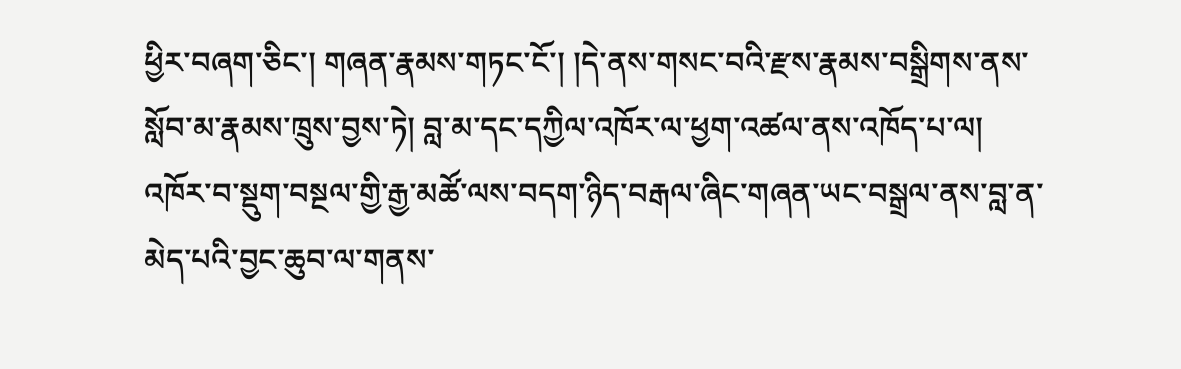ཕྱིར་བཞག་ཅིང་། གཞན་རྣམས་གཏང་ངོ་། །དེ་ནས་གསང་བའི་རྫས་རྣམས་བསྒྲིགས་ནས་སློབ་མ་རྣམས་ཁྲུས་བྱས་ཏེ། བླ་མ་དང་དཀྱིལ་འཁོར་ལ་ཕྱག་འཚལ་ནས་འཁོད་པ་ལ། འཁོར་བ་སྡུག་བསྔལ་གྱི་རྒྱ་མཚོ་ལས་བདག་ཉིད་བརྒལ་ཞིང་གཞན་ཡང་བསྒྲལ་ནས་བླ་ན་མེད་པའི་བྱང་ཆུབ་ལ་གནས་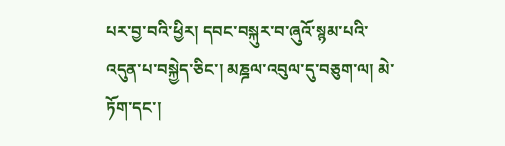པར་བྱ་བའི་ཕྱིར། དབང་བསྐུར་བ་ཞུའོ་སྙམ་པའི་འདུན་པ་བསྐྱེད་ཅིང་། མཎྜལ་འབུལ་དུ་བཅུག་ལ། མེ་ཏོག་དང་།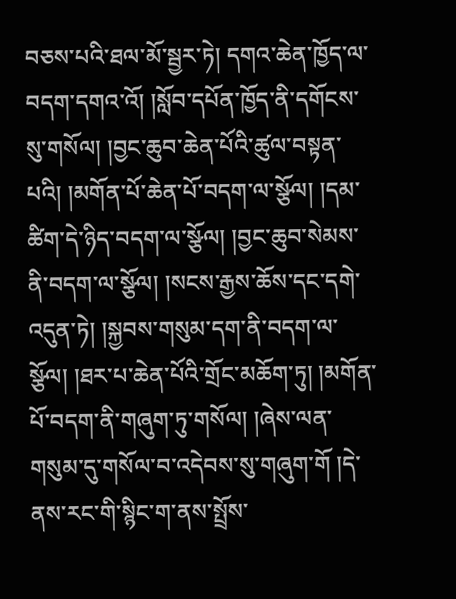བཅས་པའི་ཐལ་མོ་སྦྱར་ཏེ། དགའ་ཆེན་ཁྱོད་ལ་བདག་དགའ་འོ། །སློབ་དཔོན་ཁྱོད་ནི་དགོངས་སུ་གསོལ། །བྱང་ཆུབ་ཆེན་པོའི་ཚུལ་བསྟན་པའི། །མགོན་པོ་ཆེན་པོ་བདག་ལ་སྩོལ། །དམ་ཚིག་དེ་ཉིད་བདག་ལ་སྩོལ། །བྱང་ཆུབ་སེམས་ནི་བདག་ལ་སྩོལ། །སངས་རྒྱས་ཆོས་དང་དགེ་འདུན་ཏེ། །སྐྱབས་གསུམ་དག་ནི་བདག་ལ་སྩོལ། །ཐར་པ་ཆེན་པོའི་གྲོང་མཆོག་ཏུ། །མགོན་པོ་བདག་ནི་གཞུག་ཏུ་གསོལ། །ཞེས་ལན་གསུམ་དུ་གསོལ་བ་འདེབས་སུ་གཞུག་གོ །དེ་ནས་རང་གི་སྙིང་ག་ནས་སྤྲོས་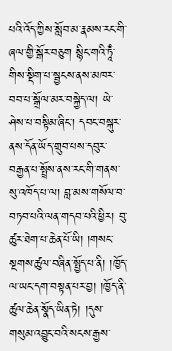པའི་འོད་ཀྱིས་སློབ་མ་རྣམས་རང་གི་ཞལ་གྱི་སྒོར་བཅུག སྙིང་གའི་ཏཱྃ་གིས་སྡིག་པ་སྦྱངས་ནས་མཁར་བབ་པ་སྒྲོལ་མར་བསྐྱེད་ལ། ཡེ་ཤེས་པ་བསྟིམ་ཞིང་། དབང་བསྐུར་ནས་དོན་ཡོད་གྲུབ་པས་དབུར་བརྒྱན་པ་སྤྲོས་ནས་རང་གི་གནས་སུ་འཁོད་པ་ལ། བླ་མས་གསོལ་བ་བཏབ་པའི་ལན་གདབ་པའི་ཕྱིར། བུ་ཚུར་ཐེག་པ་ཆེན་པོ་ཡི། །གསང་སྔགས་ཚུལ་བཞིན་སྤྱོད་པ་ནི། །ཁྱོད་ལ་ཡང་དག་བསྟན་པར་བྱ། །ཁྱོད་ནི་ཚུལ་ཆེན་སྣོད་ཡིན་ཏེ། །དུས་གསུམ་འབྱུང་བའི་སངས་རྒྱས་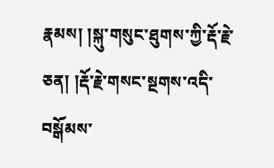རྣམས། །སྐུ་གསུང་ཐུགས་ཀྱི་རྡོ་རྗེ་ཅན། །རྡོ་རྗེ་གསང་སྔགས་འདི་བསྒོམས་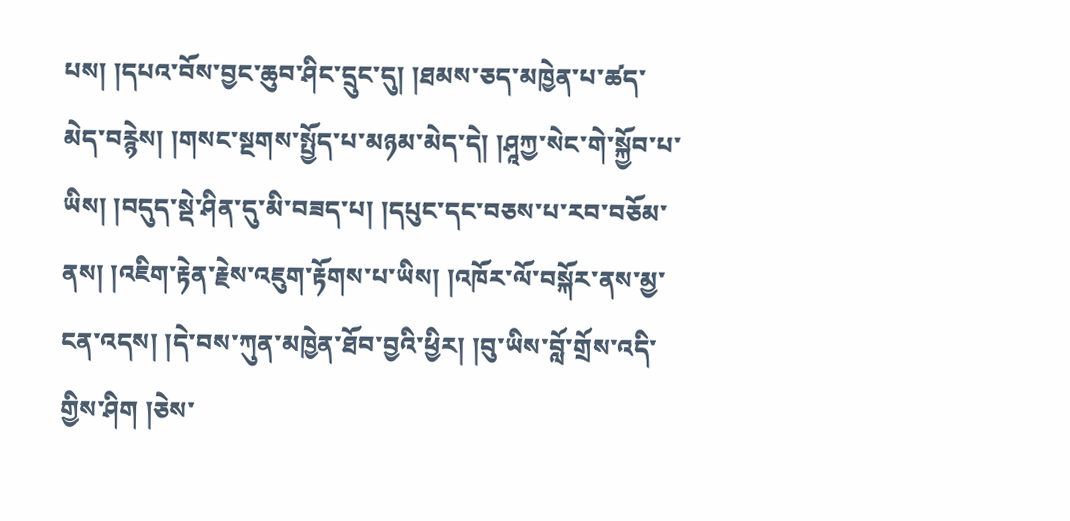པས། །དཔའ་བོས་བྱང་ཆུབ་ཤིང་དྲུང་དུ། །ཐམས་ཅད་མཁྱེན་པ་ཚད་མེད་བརྙེས། །གསང་སྔགས་སྤྱོད་པ་མཉམ་མེད་དེ། །ཤཱཀྱ་སེང་གེ་སྐྱོབ་པ་ཡིས། །བདུད་སྡེ་ཤིན་དུ་མི་བཟད་པ། །དཔུང་དང་བཅས་པ་རབ་བཅོམ་ནས། །འཇིག་རྟེན་རྗེས་འཇུག་རྟོགས་པ་ཡིས། །འཁོར་ལོ་བསྐོར་ནས་མྱ་ངན་འདས། །དེ་བས་ཀུན་མཁྱེན་ཐོབ་བྱའི་ཕྱིར། །བུ་ཡིས་བློ་གྲོས་འདི་གྱིས་ཤིག །ཅེས་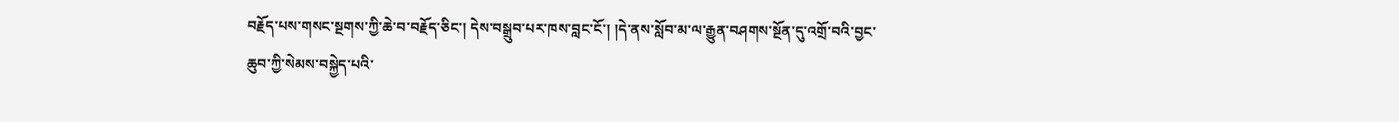བརྗོད་པས་གསང་སྔགས་ཀྱི་ཆེ་བ་བརྗོད་ཅིང་། དེས་བསྒྲུབ་པར་ཁས་བླང་ངོ་། །དེ་ནས་སློབ་མ་ལ་རྒྱུན་བཤགས་སྔོན་དུ་འགྲོ་བའི་བྱང་ཆུབ་ཀྱི་སེམས་བསྐྱེད་པའི་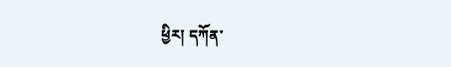ཕྱིར། དཀོན་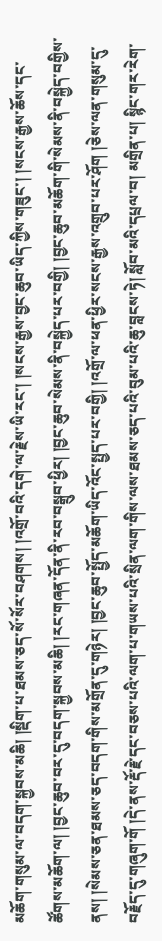མཆོག་གསུམ་ལ་བདག་སྐྱབས་མཆི། །སྡིག་པ་ཐམས་ཅད་སོ་སོར་བཤགས། །འགྲོ་བའི་དགེ་ལ་རྗེས་ཡི་རང་། །སངས་རྒྱས་བྱང་ཆུབ་ཡིད་ཀྱིས་གཟུང་། །སངས་རྒྱས་ཆོས་དང་ཚོགས་མཆོག་ལ། །བྱང་ཆུབ་བར་དུ་བདག་སྐྱབས་མཆི། །རང་གཞན་དོན་ནི་རབ་བསྒྲུབ་ཕྱིར། །བྱང་ཆུབ་སེམས་ནི་བསྐྱེད་པར་བགྱི། །བྱང་ཆུབ་མཆོག་གི་སེམས་ནི་བསྐྱེད་བགྱིས་ནས། །སེམས་ཅན་ཐམས་ཅད་བདག་གིས་མགྲོན་དུ་གཉེར། །བྱང་ཆུབ་སྤྱོད་མཆོག་ཡིད་འོང་སྤྱད་པར་བགྱི། །འགྲོ་ལ་ཕན་ཕྱིར་སངས་རྒྱས་འགྲུབ་པར་ཤོག །ཅེས་ལན་གསུམ་དུ་བརྗོད་དུ་གཞུག་གོ །དེ་ནས་རྡོ་རྗེ་དང་བཅས་པའི་ལག་པ་གཡས་པའི་སྲིན་ལག་གིས་ལས་ཐམས་ཅད་པའི་བུམ་པའི་ཆུ་བླངས་ཏེ། སློབ་མའི་དཔྲལ་བ། མགྲིན་པ། སྙིང་གར་རེག་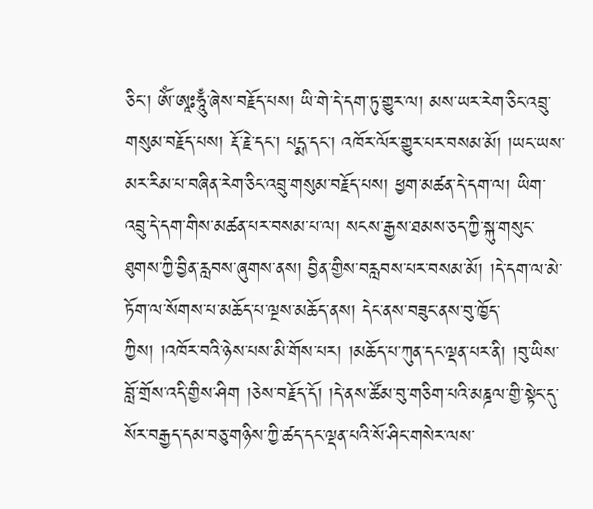ཅིང་། ཨོཾ་ཨཱཿཧཱུྃ་ཞེས་བརྗོད་པས། ཡི་གེ་དེ་དག་ཏུ་གྱུར་ལ། མས་ཡར་རེག་ཅིང་འབྲུ་གསུམ་བརྗོད་པས། རྡོ་རྗེ་དང་། པདྨ་དང་། འཁོར་ལོར་གྱུར་པར་བསམ་མོ། །ཡང་ཡས་མར་རིམ་པ་བཞིན་རེག་ཅིང་འབྲུ་གསུམ་བརྗོད་པས། ཕྱག་མཚན་དེ་དག་ལ། ཡིག་འབྲུ་དེ་དག་གིས་མཚན་པར་བསམ་པ་ལ། སངས་རྒྱས་ཐམས་ཅད་ཀྱི་སྐུ་གསུང་ཐུགས་ཀྱི་བྱིན་རླབས་ཞུགས་ནས། བྱིན་གྱིས་བརླབས་པར་བསམ་མོ། །དེ་དག་ལ་མེ་ཏོག་ལ་སོགས་པ་མཆོད་པ་ལྔས་མཆོད་ནས། དེང་ནས་བཟུང་ནས་བུ་ཁྱོད་ཀྱིས། །འཁོར་བའི་ཉེས་པས་མི་གོས་པར། །མཆོད་པ་ཀུན་དང་ལྡན་པར་ནི། །བུ་ཡིས་བློ་གྲོས་འདི་གྱིས་ཤིག །ཅེས་བརྗོད་དོ། །དེ་ནས་ཚོམ་བུ་གཅིག་པའི་མཎྜལ་གྱི་སྟེང་དུ་སོར་བརྒྱད་དམ་བཅུ་གཉིས་ཀྱི་ཚད་དང་ལྡན་པའི་སོ་ཤིང་གསེར་ལས་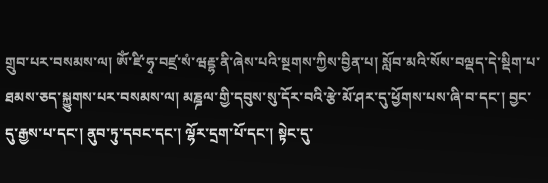གྲུབ་པར་བསམས་ལ། ཨོཾ་ཛི་ཧྭ་བཛྲ་སཾ་ཝརྡྷ་ནི་ཞེས་པའི་སྔགས་ཀྱིས་བྱིན་པ། སློབ་མའི་སོས་བལྡད་དེ་སྡིག་པ་ཐམས་ཅད་སྐྱུགས་པར་བསམས་ལ། མཎྜལ་གྱི་དབུས་སུ་དོར་བའི་རྩེ་མོ་ཤར་དུ་ཕྱོགས་པས་ཞི་བ་དང་། བྱང་དུ་རྒྱས་པ་དང་། ནུབ་ཏུ་དབང་དང་། ལྷོར་དྲག་པོ་དང་། སྟེང་དུ་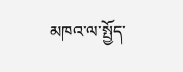མཁའ་ལ་སྤྱོད་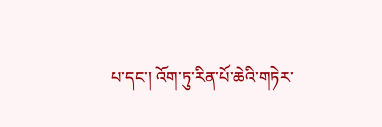པ་དང་། འོག་ཏུ་རིན་པོ་ཆེའི་གཏེར་